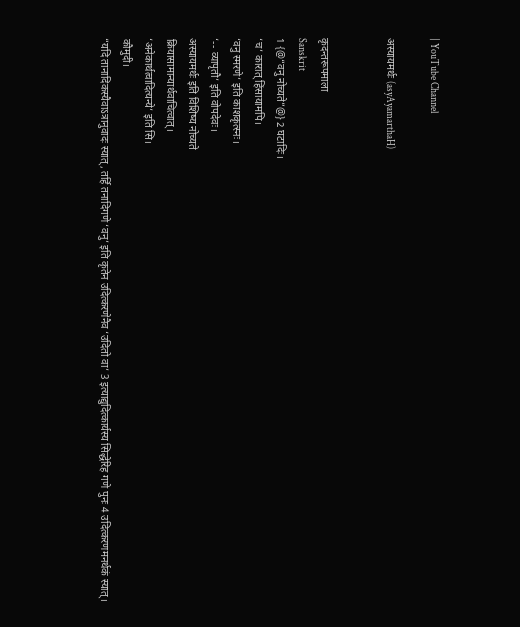| YouTube Channel

अस्यायमर्थः (asyAyamarthaH)


कृदन्तरूपमाला
Sanskrit
1 {@“वनु नोच्यते”@} 2 घटादिः।
‘च’ कारात् हिंसायामपि।
‘वनु स्मरणे’ इति काशकृत्स्नः।
‘-- व्यापृतौ’ इति वोपदेवः।
अस्यायमर्थः इति विशिष्य नोच्यते
क्रियासामान्यार्थवाचित्वात्।
‘अनेकार्थत्वादित्यन्ये’ इति सि।
कौमुदी।
“यदि तानादिकस्यैवाऽत्रानुवादः स्यात्, तर्हि तनादिगणे ‘वनु’ इति कृतेन उदित्करणेनैव ‘उदितो वा’ 3 इत्याद्युदित्कार्यस्य सिद्धेरिह गणे पुनः 4 उदित्करणमनर्थकं स्यात्।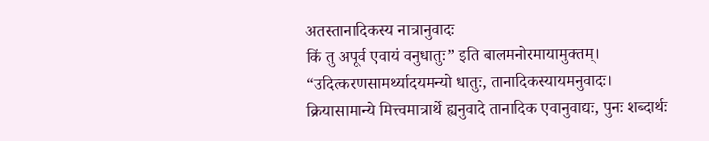अतस्तानादिकस्य नात्रानुवादः
किं तु अपूर्व एवायं वनुधातुः” इति बालमनोरमायामुक्तम्।
“उदित्करणसामर्थ्यादयमन्यो धातुः, तानादिकस्यायमनुवादः।
क्रियासामान्ये मित्त्वमात्रार्थे ह्यनुवादे तानादिक एवानुवाद्यः, पुनः शब्दार्थः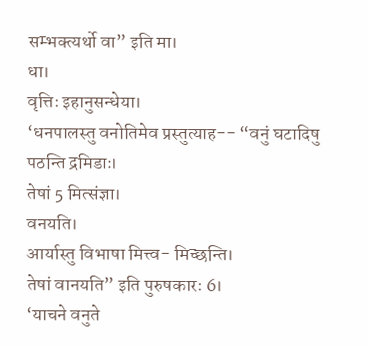सम्भक्त्यर्थो वा” इति मा।
धा।
वृत्तिः इहानुसन्धेया।
‘धनपालस्तु वनोतिमेव प्रस्तुत्याह-- “वनुं घटादिषु पठन्ति द्रमिडाः।
तेषां 5 मित्संज्ञा।
वनयति।
आर्यास्तु विभाषा मित्त्व- मिच्छन्ति।
तेषां वानयति” इति पुरुषकारः 6।
‘याचने वनुते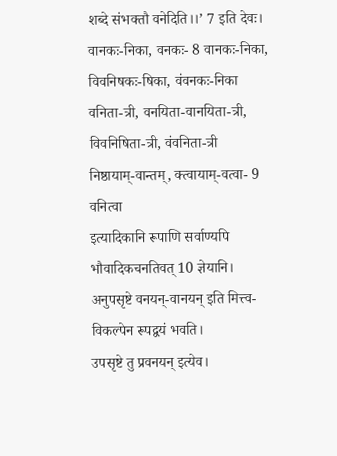शब्दे संभक्तौ वनेदिति।।’ 7 इति देवः।
वानकः-निका, वनकः- 8 वानकः-निका, विवनिषकः-षिका, वंवनकः-निका
वनिता-त्री, वनयिता-वानयिता-त्री, विवनिषिता-त्री, वंवनिता-त्री
निष्ठायाम्-वान्तम्, क्त्वायाम्-वत्वा- 9 वनित्वा
इत्यादिकानि रूपाणि सर्वाण्यपि भौवादिकचनतिवत् 10 ज्ञेयानि।
अनुपसृष्टे वनयन्-वानयन् इति मित्त्व- विकल्पेन रूपद्वयं भवति।
उपसृष्टे तु प्रवनयन् इत्येव।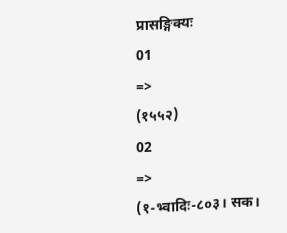प्रासङ्गिक्यः
01
=>
(१५५२)
02
=>
(१-भ्वादिः-८०३। सक।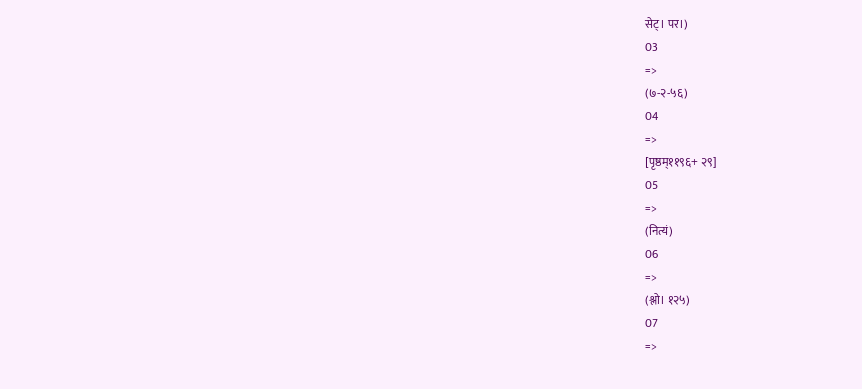सेट्। पर।)
03
=>
(७-२-५६)
04
=>
[पृष्ठम्११९६+ २९]
05
=>
(नित्यं)
06
=>
(श्लो। १२५)
07
=>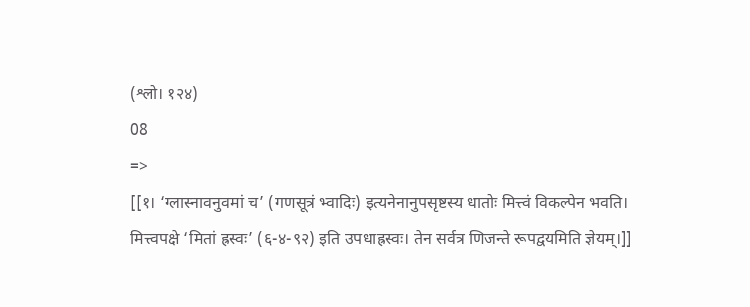(श्लो। १२४)
08
=>
[[१। ‘ग्लास्नावनुवमां च’ (गणसूत्रं भ्वादिः) इत्यनेनानुपसृष्टस्य धातोः मित्त्वं विकल्पेन भवति। मित्त्वपक्षे ‘मितां ह्रस्वः’ (६-४-९२) इति उपधाह्रस्वः। तेन सर्वत्र णिजन्ते रूपद्वयमिति ज्ञेयम्।]]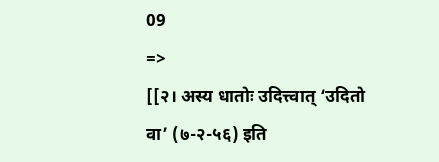09
=>
[[२। अस्य धातोः उदित्त्वात् ‘उदितो वा’ (७-२-५६) इति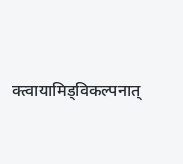क्त्वायामिड्विकल्पनात्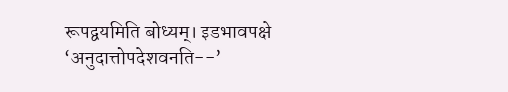रूपद्वयमिति बोध्यम्। इडभावपक्षे ‘अनुदात्तोपदेशवनति--’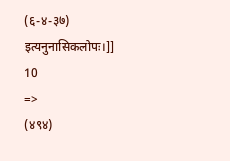(६-४-३७) इत्यनुनासिकलोपः।]]
10
=>
(४९४)